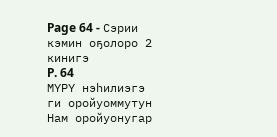Page 64 - Сэрии кэмин оҕолоро 2 кинигэ
P. 64
МҮРҮ нэһилиэгэ
ги оройуоммутун Нам оройуонугар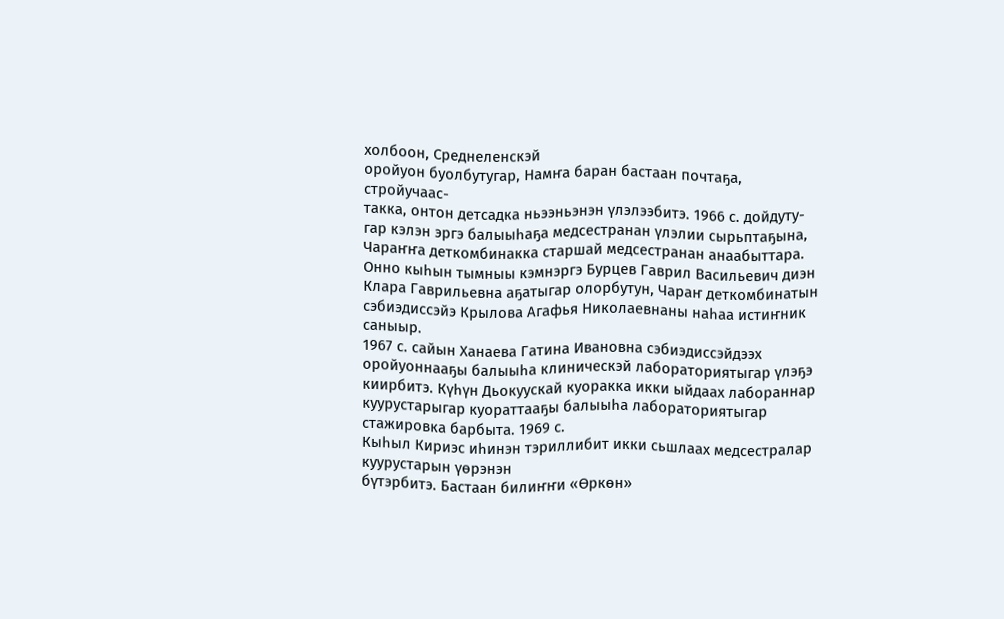холбоон, Среднеленскэй
оройуон буолбутугар, Намҥа баран бастаан почтаҕа, стройучаас-
такка, онтон детсадка ньээньэнэн үлэлээбитэ. 1966 с. дойдуту-
гар кэлэн эргэ балыыһаҕа медсестранан үлэлии сырьптаҕына,
Чараҥҥа деткомбинакка старшай медсестранан анаабыттара.
Онно кыһын тымныы кэмнэргэ Бурцев Гаврил Васильевич диэн
Клара Гаврильевна аҕатыгар олорбутун, Чараҥ деткомбинатын
сэбиэдиссэйэ Крылова Агафья Николаевнаны наһаа истиҥник
саныыр.
1967 с. сайын Ханаева Гатина Ивановна сэбиэдиссэйдээх
оройуоннааҕы балыыһа клиническэй лабораториятыгар үлэҕэ
киирбитэ. Күһүн Дьокуускай куоракка икки ыйдаах лабораннар
куурустарыгар куораттааҕы балыыһа лабораториятыгар стажировка барбыта. 1969 с.
Кыһыл Кириэс иһинэн тэриллибит икки сьшлаах медсестралар куурустарын үөрэнэн
бүтэрбитэ. Бастаан билиҥҥи «Өркөн»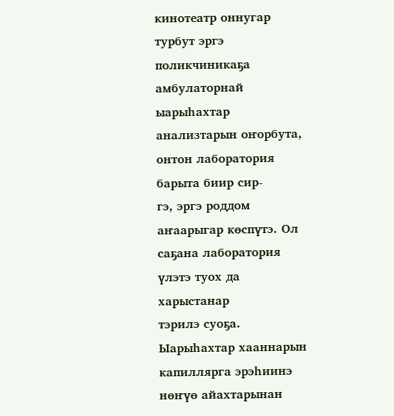кинотеатр оннугар турбут эргэ поликчиникаҕа
амбулаторнай ыарыһахтар анализтарын оҥорбута, онтон лаборатория барыта биир сир-
гэ, эргэ роддом аҥаарыгар көспүтэ. Ол саҕана лаборатория үлэтэ туох да харыстанар
тэрилэ суоҕа. Ыарыһахтар хааннарын капиллярга эрэһиинэ нөҥүө айахтарынан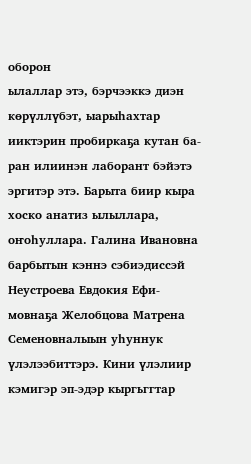оборон
ылаллар этэ, бэрчээккэ диэн көрүллүбэт, ыарыһахтар ииктэрин пробиркаҕа кутан ба-
ран илиинэн лаборант бэйэтэ эргитэр этэ. Барыта биир кыра хоско анатиз ылыллара,
оҥоһуллара. Галина Ивановна барбытын кэннэ сэбиэдиссэй Неустроева Евдокия Ефи-
мовнаҕа Желобцова Матрена Семеновналыын уһуннук үлэлээбиттэрэ. Кини үлэлиир
кэмигэр эп-эдэр кыргьггтар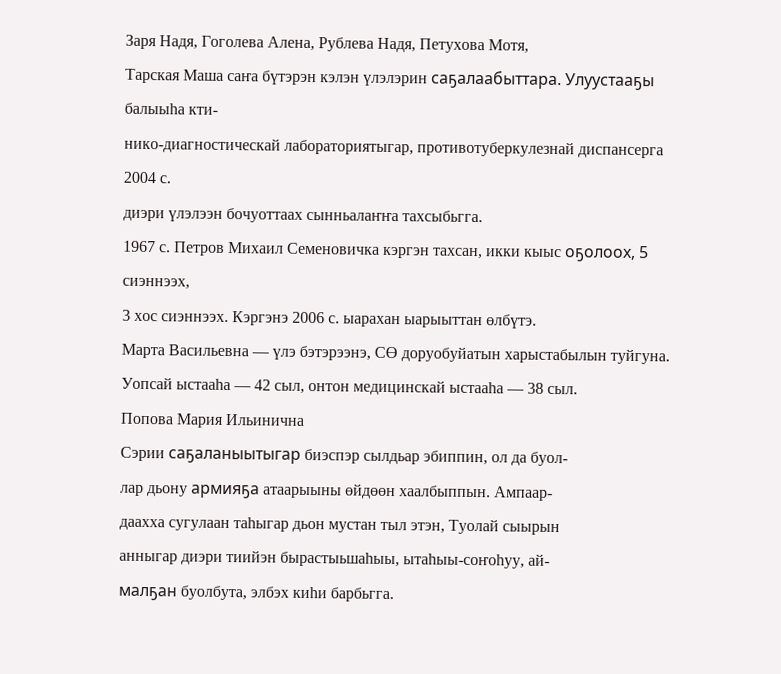Заря Надя, Гоголева Алена, Рублева Надя, Петухова Мотя,
Тарская Маша саҥа бүтэрэн кэлэн үлэлэрин саҕалаабыттара. Улуустааҕы балыыһа кти-
нико-диагностическай лабораториятыгар, противотуберкулезнай диспансерга 2004 с.
диэри үлэлээн бочуоттаах сынньалаҥҥа тахсыбьгга.
1967 с. Петров Михаил Семеновичка кэргэн тахсан, икки кыыс оҕолоох, 5 сиэннээх,
3 хос сиэннээх. Кэргэнэ 2006 с. ыарахан ыарыыттан өлбүтэ.
Марта Васильевна — үлэ бэтэрээнэ, СӨ доруобуйатын харыстабылын туйгуна.
Уопсай ыстааһа — 42 сыл, онтон медицинскай ыстааһа — 38 сыл.
Попова Мария Ильинична
Сэрии саҕаланыытыгар биэспэр сылдьар эбиппин, ол да буол-
лар дьону армияҕа атаарыыны өйдөөн хаалбыппын. Ампаар-
даахха сугулаан таһыгар дьон мустан тыл этэн, Туолай сыырын
анныгар диэри тиийэн бырастыьшаһыы, ытаһыы-соҥоһуу, ай-
малҕан буолбута, элбэх киһи барбьгга.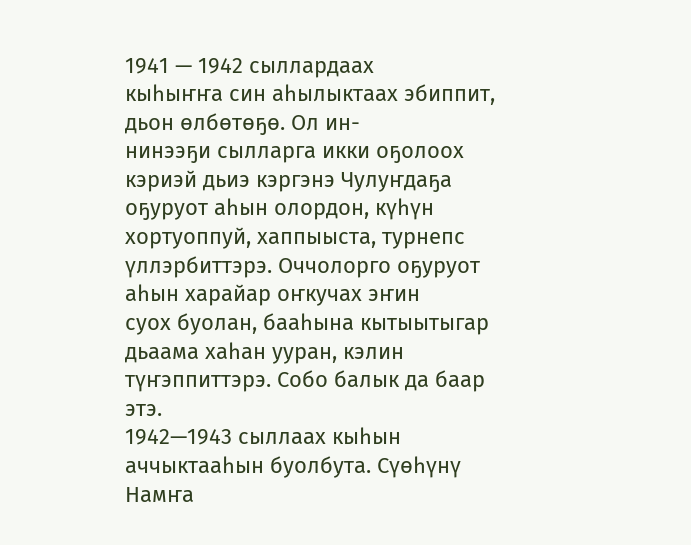1941 — 1942 сыллардаах
кыһыҥҥа син аһылыктаах эбиппит, дьон өлбөтөҕө. Ол ин-
нинээҕи сылларга икки оҕолоох кэриэй дьиэ кэргэнэ Чулуҥдаҕа
оҕуруот аһын олордон, күһүн хортуоппуй, хаппыыста, турнепс
үллэрбиттэрэ. Оччолорго оҕуруот аһын харайар оҥкучах эҥин
суох буолан, бааһына кытыытыгар дьаама хаһан ууран, кэлин
түҥэппиттэрэ. Собо балык да баар этэ.
1942—1943 сыллаах кыһын аччыктааһын буолбута. Сүөһүнү
Намҥа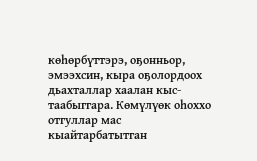көһөрбүттэрэ, оҕонньор, эмээхсин, кыра оҕолордоох дьахталлар хаалан кыс-
таабыггара. Көмүлүөк оһоххо отгуллар мас кыайтарбатытган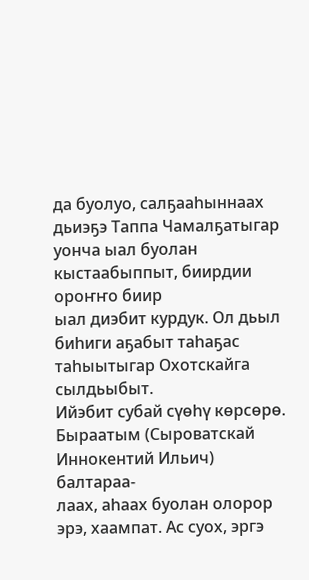да буолуо, салҕааһыннаах
дьиэҕэ Таппа Чамалҕатыгар уонча ыал буолан кыстаабыппыт, биирдии ороҥҥо биир
ыал диэбит курдук. Ол дьыл биһиги аҕабыт таһаҕас таһыытыгар Охотскайга сылдьыбыт.
Ийэбит субай сүөһү көрсөрө. Быраатым (Сыроватскай Иннокентий Ильич) балтараа-
лаах, аһаах буолан олорор эрэ, хаампат. Ас суох, эргэ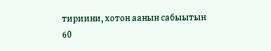тириини, хотон аанын сабыытын
60